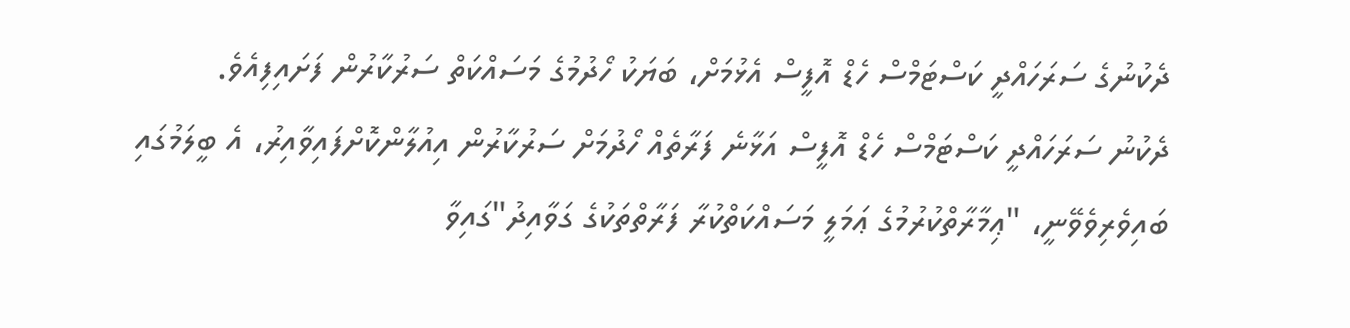ދެކުނުގެ ސަރަހައްދީ ކަސްޓަމްސް ހެޑް އޮފީސް އެޅުމަށް، ބަޔަކު ހޯދުމުގެ މަސައްކަތް ސަރުކާރުން ފަށައިފިއެވެ.
ދެކުނު ސަރަހައްދީ ކަސްޓަމްސް ހެޑް އޮފީސް އަޅާނެ ފަރާތެއް ހޯދުމަށް ސަރުކާރުން އިއުލާންކޮށްފައިވާއިރު، އެ ބީލަމުގައި ބައިވެރިވެވޭނީ، "ޢިމާރާތްކުރުމުގެ ޢަމަލީ މަސައްކަތްކުރާ ފަރާތްތަކުގެ ގަވާއިދު"ގައިވާ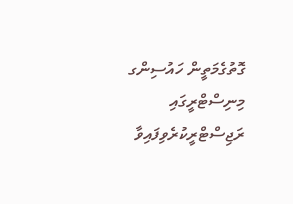ގޮތުގެމަތީން ހައުސިންގ މިނިސްޓްރީގައި ރަޖިސްޓްރީކުރެވިފައިވާ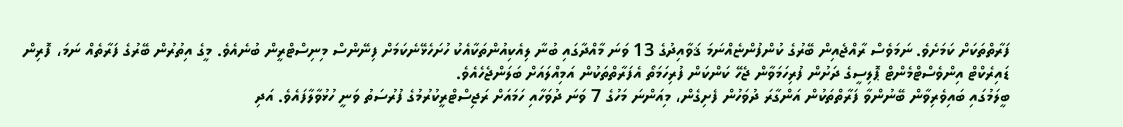ފަރާތްތަކަށް ކަމަށެވެ. ނަމަވެސް ރާއްޖެއިން ބޭރުގެ ކުންފުންޏެއްނަމަ ޤަވާއިދުގެ 13 ވަނަ މާއްދާގައި ބުނާ ލިއެކިއުންތަކާއެކު ހުށަހެޅޭނެކަމަށް ފިނޭންސް މިނިސްޓްރީން ބުނެއެވެ. މީގެ އިތުރުން ބޭރުގެ ފަރާތެއް ނަމަ، ފޮރިން ޑައިރެކްޓް އިންވެސްޓްމެންޓް ޕޮލިސީގެ ދަށުން ފުރިހަމަވާން ޖެހޭ ކަންކަން ފުރިހަމަތޯ އެފަރާތްތަކުން އަމިއްލައަށް ބަލަންޖެހެއެވެ.
ބީލަމުގައި ބައިވެރިވާން ބޭނުންވާ ފަރާތްތަކުން އަންގާރަ ދުވަހުން ފެށިގެން، މިއަންނަ މަހުގެ 7 ވަނަ ދުވަހާއި ހަމައަށް ރަޖިސްޓްރީކުރުމުގެ ފުރުސަތު ވަނީ ހުޅުވާލާފައެވެ. އަދި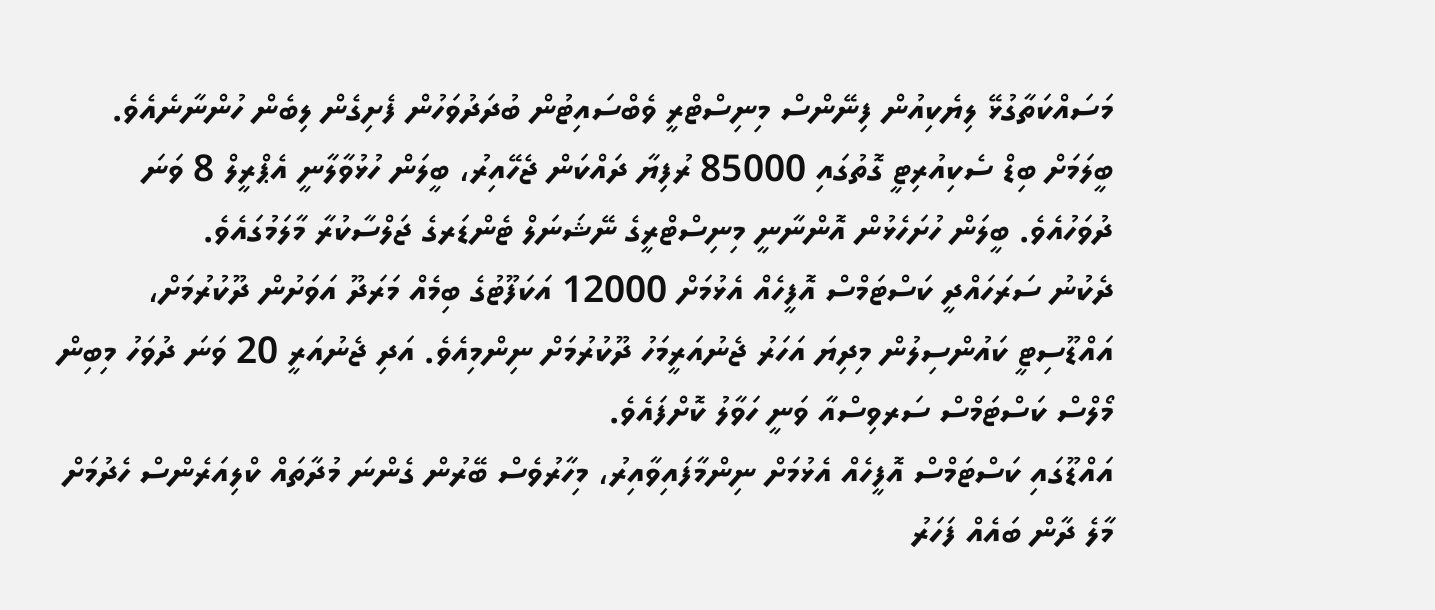މަސައްކަތާގުޅޭ ލިޔެކިއުން ފިނޭންސް މިނިސްޓްރީ ވެބްސައިޓުން ބުދަދުވަހުން ފެށިގެން ލިބެން ހުންނާނެއެވެ.
ބީލަމަށް ބިޑް ސެކިއުރިޓީ ގޮތުގައި 85000 ރުފިޔާ ދައްކަން ޖެހޭއިރު، ބީލަން ހުޅުވާލާނީ އެޕްރީލް 8 ވަނަ ދުވަހުއެވެ. ބީލަން ހުށަހެޅުން އޮންނާނީ މިނިސްޓްރީގެ ނޭޝަނަލް ޓެންޑަރގެ ޖަލްސާކުރާ މާލަމުގައެވެ.
ދެކުނު ސަރަހައްދީ ކަސްޓަމްސް އޮފީހެއް އެޅުމަށް 12000 އަކަފޫޓުގެ ބިމެއް މަރަދޫ އަވަށުން ދޫކުރުމަށް، އައްޑޫސިޓީ ކައުންސިލުން މިދިޔަ އަހަރު ޖެނުއަރީމަހު ދޫކުރުމަށް ނިންމިއެވެ. އަދި ޖެނުއަރީ 20 ވަނަ ދުވަހު މިބިން މޯލްސް ކަސްޓަމްސް ސަރވިސްއާ ވަނީ ހަވާލު ކޮށްފައެވެ.
އައްޑޫގައި ކަސްޓަމްސް އޮފީހެއް އެޅުމަށް ނިންމާފައިވާއިރު، މިހާރުވެސް ބޭރުން ގެންނަ މުދާތައް ކްލިއަރެންސް ހެދުމަށް މާލެ ދާން ބައެއް ފަހަރު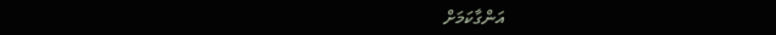އަންގާކަމަށް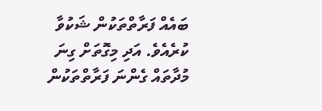ބައެއް ފަރާތްތަކުން ޝަކުވާ ކުރެއެވެ. އަދި މިގޮތަށް ގިނަ މުދާތައް ގެންނަ ފަރާތްތަކުން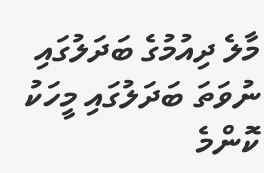މާލެ ދިއުމުގެ ބަދަލުގައި ނުވަތަ ބަދަލުގައި މީހަކު ކޮންމެ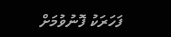ފަހަރަކު ފޮނުވުމަށް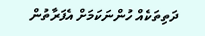ދަތިތަކެއް ހުންނަކަމަށް އެފަރާތުން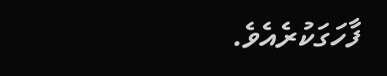ފާހަގަކުރެއެވެ.